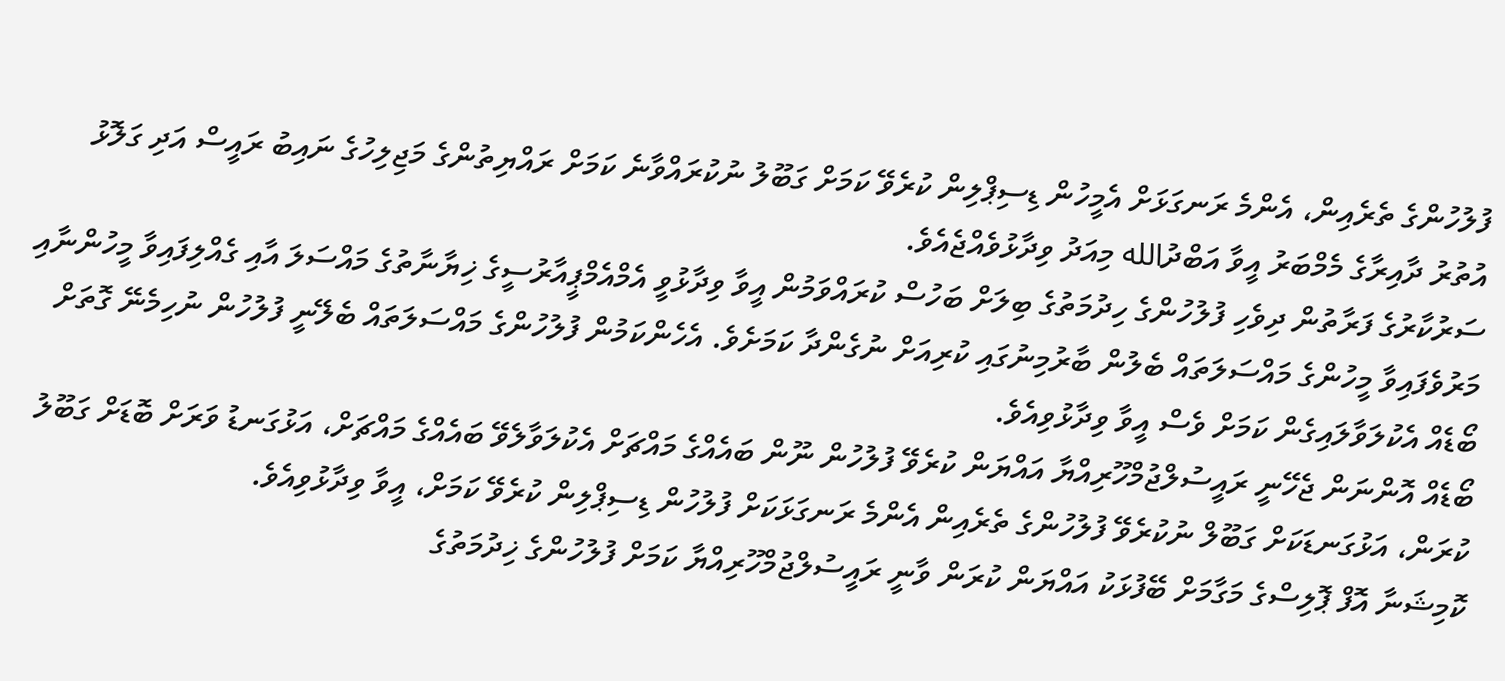ފުލުހުންގެ ތެރެއިން، އެންމެ ރަނގަޅަށް އެމީހުން ޑިސިޕްލިން ކުރެވޭ ކަމަށް ގަބޫލު ނުކުރައްވާނެ ކަމަށް ރައްޔިތުންގެ މަޖިލިހުގެ ނައިބު ރައީސް އަދި ގަލޮޅު އުތުރު ދާއިރާގެ މެމްބަރު އީވާ އަބްދުالله މިއަދު ވިދާޅުވެއްޖެއެވެ.
ސަރުކާރުގެ ފަރާތުން ދިވެހި ފުލުހުންގެ ހިދުމަތުގެ ބިލަށް ބަހުސް ކުރައްވަމުން އީވާ ވިދާޅުވީ އެމްއެމްޕީއާރުސީގެ ޚިޔާނާތުގެ މައްސަލަ އާއި ގެއްލިފައިވާ މީހުންނާއި މަރުވެފައިވާ މީހުންގެ މައްސަލަތައް ބެލުން ބާރުމިނުގައި ކުރިއަށް ނުގެންދާ ކަމަށެވެ. އެހެންކަމުން ފުލުހުންގެ މައްސަލަތައް ބެލޭނީ ފުލުހުން ނުހިމެނޭ ގޮތަށް ބޯޑެއް އެކުލަވާލައިގެން ކަމަށް ވެސް އީވާ ވިދާޅުވިއެވެ.
ބޯޑެއް އޮންނަން ޖެހޭނީ ރައީސުލްޖުމްހޫރިއްޔާ އައްޔަން ކުރެވޭ ފުލުހުން ނޫން ބައެއްގެ މައްޗަށް އެކުލަވާލެވޭ ބައެއްގެ މައްޗަށް، އަޅުގަނޑު ވަރަށް ބޮޑަށް ގަބޫލު ކުރަން، އަޅުގަނޑަކަށް ގަބޫލް ނުކުރެވޭ ފުލުހުންގެ ތެރެއިން އެންމެ ރަނގަޅަކަށް ފުލުހުން ޑިސިޕްލިން ކުރެވޭ ކަމަށް، އީވާ ވިދާޅުވިއެވެ.
ކޮމިޝަނާ އޮފް ޕޮލިސްގެ މަގާމަށް ބޭފުޅަކު އައްޔަން ކުރަން ވާނީ ރައީސުލްޖުމްހޫރިއްޔާ ކަމަށް ފުލުހުންގެ ޚިދުމަތުގެ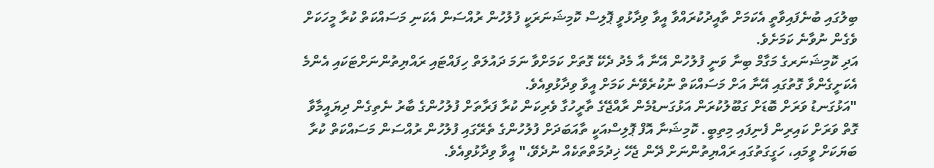ބިލުގައި ބުނެފައިވާތީ އެކަމަށް ތާއީދުކުރައްވާ އީވާ ވިދާޅުވީ ޕޮލިސް ކޮމިޝަނަރަކީ ފުލުހުން ރުއްސަން އެކަނި މަސައްކަތް ކުރާ މީހަކަށް ވެގެން ނުވާނެ ކަމަށެވެ.
އަދި ކޮމިޝަނަރގެ މަގާމް ބިނާ ވަނީ ފުލުހުން އޭނާ އާ މެދު ދެކޭ ގޮތަށް ކަމަށްވާ ނަމަ ދައުލަތް ހިފައްޓައި ރައްޔިތުންނަށްޓަކައި އެންމެ އެކަށީގެންވާ ގޮތުގައި އޭނާ އަށް މަސައްކަތް ނުކުރެވޭނެ ކަމަށް އީވާ ވިދާޅުވިއެވެ.
"އަޅުގަނޑު ވަރަށް ބޮޑަށް ގަބޫލުކުރަން އަޅުގަނޑުމެން ރާއްޖޭގެ ތާރީހުގާ ވެރިކަން ކުރާ ފަރާތަށް ފުލުހުންގެ ބާރު ނެތިގެން ދިޔައީމާވާ ގޮތް ވަރަށް ކައިރިން ފެނިފައި މިތިބީ. ކޮމިޝަނާ އޮފް ޕޮލިސްއަކީ ތާއަބަދަށް ފުލުހުންގެ ތެރޭގައި ފުލުހުން ރުއްސަން މަސައްކަތް ކުރާ ބަޔަކަށް ވީމައި، ހަގީގަތުގައި ރައްޔިތުންނަށް ދޭން ޖެހޭ ޚިދުމަތްތަކެއް ނުދެވޭ،" އީވާ ވިދާޅުވިއެވެ.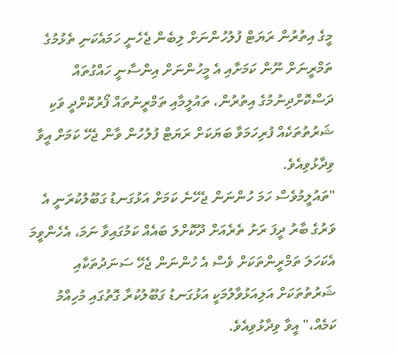މީގެ އިތުރުން ރަޔަޓް ފުލުހުންނަށް ލިބެން ޖެހެނީ ހަމައެކަނި ތެޅުމުގެ ތަމްރީނަށް ނޫން ކަމަށާއި އެ މީހުންނަށް އިންސާނީ ހައްގުތައް ދަސްކޮށްދިނުމުގެ އިތުރުން، ތައުލީމާއި ތަމްރީނުތައް ފޯރުކޮށްދީ ވަކި ޝަރުތުތަކެއް ފުރިހަމަވާ ބަޔަކަށް ރަޔަޓް ފުލުހުން ވާން ޖެހޭ ކަމަށް އީވާ ވިދާޅުވިއެވެ.
"ތައުލީމުވެސް ހަމަ ހުންނަން ޖެހޭނެ ކަމަށް އަޅުގަނޑު ގަބޫލުކުރަނީ އެ ވަރުގެ ބާރު ދީފަ ރަށު ތެރެއަށް ދޫކޮށްލަ ބައެއް ކަމުގައިވާ ނަމަ، އެހެންވީމަ އެކަހަލަ ތަމްރީންތަކަށް ވެސް އެ ހުންނަން ޖެހޭ ސަނަދުތަކާއި ޝަރުތުތަކަށް އަލިއަޅުވާލުމަކީ އަޅުގަނޑު ގަބޫލުކުރާ ގޮތުގައި މުހިއްމު ކަމެއް،" އީވާ ވިދާޅުވިއެވެ.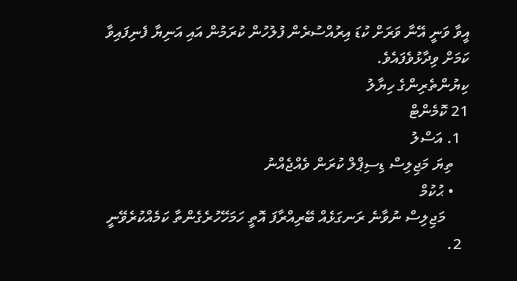އީވާ ވަނީ އޭނާ ވަރަށް ކުޑަ އިރުއްސުރެން ފުލުހުން ކުރަމުން އައި އަނިޔާ ފެނިފައިވާ ކަމަށް ވިދާޅުވެފައެވެ.
ކިޔުންތެރިންގެ ހިޔާލު
21 ކޮމެންޓް
  1. އަސްލު
    ތިޔަ މަޖިލިސް ޑިސިޕްލް ކުރަން ވެއްޖެއްނު
    • ޙުކުމް
      މަޖިލިސް ނުވާނެ ރަނގަޅެއް ބޭރިއްރާފަ އޮތީ ހަމަހޭހުރެގެންތާ ކަމެއްކުރެވޭނީ
  2.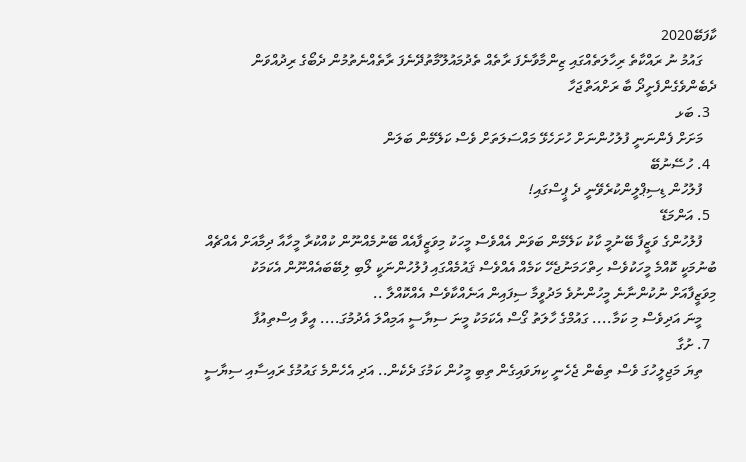ކާފަބޭ2020
    ގައުމު ނު ރައްކާތެ ރިހާލަތެއްގައި ޒިންމާވާނެފަ ރާތެއް ތެދުމައުލޫމާތުދޭނެފަ ރާތެއްނެތުމުން ދެބޯގެ ރިދުއްވަން ދެބެންވެގެންފެށީދޯ ބާ ރަށްއަތްޖަހާ
  3. ބަޅ
    މަށަށް ފެންނަނީ ފުލުހުންނަށް ހުށަހެޅޭ މައްސަލަތަށް ވެސް ކަލޭމެން ބަލަން
  4. ހުސޭނުބޭ
    ފުލުހުން ޑިސިޕްލީންކުރެވޭނީ ދެ ޕީސްގައި!
  5. އަންމަޑޭ
    ފުލުހުންގެ ވަޒީފާ ބޭނުމީ ކާކު ކަލޭމެން ބަވަން އެއްވެސް މީހަކު މިވަޒީފާއެއް ބޭނުމެއްނޫން ކުއްކުރާ މީހާއާ ދިމާއަށް އެއްޗެއް ބުނުމަކީ ކޮއްމެ މީހަކުވެސް ހިތްހަމަނުޖެހޭ ކަމެއް އެއްވެސް ޤައުމެއްގައި ފުލުހުންނަކީ ލޯބި ލިބޭބައެއްނޫން އެކަމަކު މިވަޒީފާއަށް ނުކުންނާނެ މީހުންނުވެ މަދުވީމާ ސިފައިން އަނެއްކާވެސް އެއްކޮއްލާ ..
    މީނަ އަދިވެސް މި ކަމާ.... ގައުމްގެ ހާލަތު ގޯސް އެކަމަކު މީނަ ސިޔާސީ އަމިއްލަ އެދުމުގަ.... އީވާ އިސްތިއުފާ
  7. ށުގާ
    ތިޔަ މަޖިލީހުގަ ވެސް ތިބެން ޖެހެނީ ކިޔަވައިގެން ތިބި މީހުން ކަމުގަ ދެކެން.. އަދި އެހެންމެ ގައުމުގެ ރައިސާއި ސިޔާސީ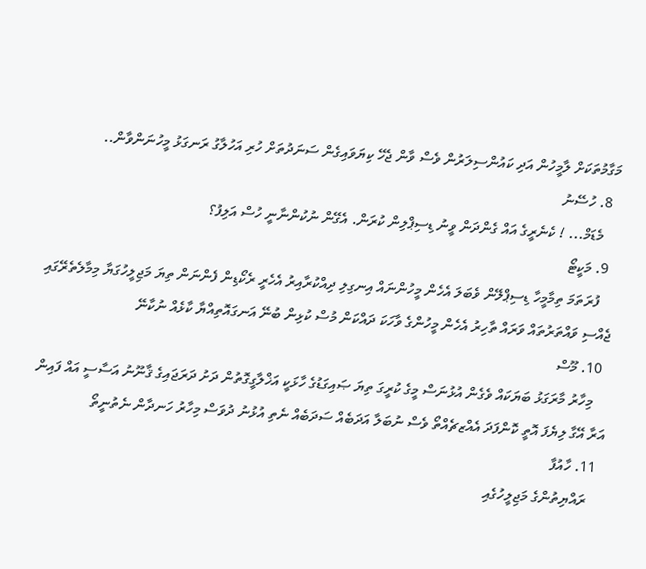މަގާމުތަކަށް ލާމީހުން އަދި ކައުންސިލަރުން ވެސް ވާން ޖެހޭ ކިޔަވައިގެން ސަނަދުތަށް ހުރި އަހުލާގު ރަނގަޅު މީހުނަންވާން..
  8. ހުސޭނު
    މެޑަމް... ! ކެނެރީގެ އައް ގެންދަން ވީނު ޑިސިޕްލިން ކުރަން. އެގޭން ނުކުންނާނީ ހުސް އަލިފު؟
  9. މަކީޓޯ
    ފުރަތަމަ ތިމާމީހާ ޑިސިޕްލޭން ވެބަލަ އެހެން މީހުންނައް އިނގިލި ދިއްކުރާއިރު އެހެރީ ރެކޯޑިން ފެންނަން ތިޔަ މަޖިލީހުގަޔާ މިމާލެތެރޭގައި ޖެއްސި ވައްތަރުތައް ވަރައް ތާހިރު އެހެން މީހުންގެ ވާހަކަ ދައްކަން މުސް ކުޅިން ބުނޭ އަނގައޮތިއްޔާ ކާޅެއް ނުކާނޭ
  10. މޫސް
    މިހާރު މާރަގަޅު ބަޔަކައް ވެގެން އުޅުނަސް މީގެ ކުރީގަ ތިޔަ ޞައިގަޑުގެ ހާޅަކީ އަޚްލާގީގޮތުން ދަށު ދަރަޖައިގެ ޤާނޫނު އަސާސީ އައް ފައިން އަރާ އޭގާ ލިޔެފަ އޮތީ ކޮންފަދަ އެއްޒޗެއްތޯ ވެސް ނުބަލާ އަދަބެއް ސަދަބެއް ނެތި އުޅުނު ދުވަސް މިހާރު ހަނދާން ނެތުނީތޯ
  11. ހާއުފާ
    ރައްޔިތުންގެ މަޖިލީހުގެއި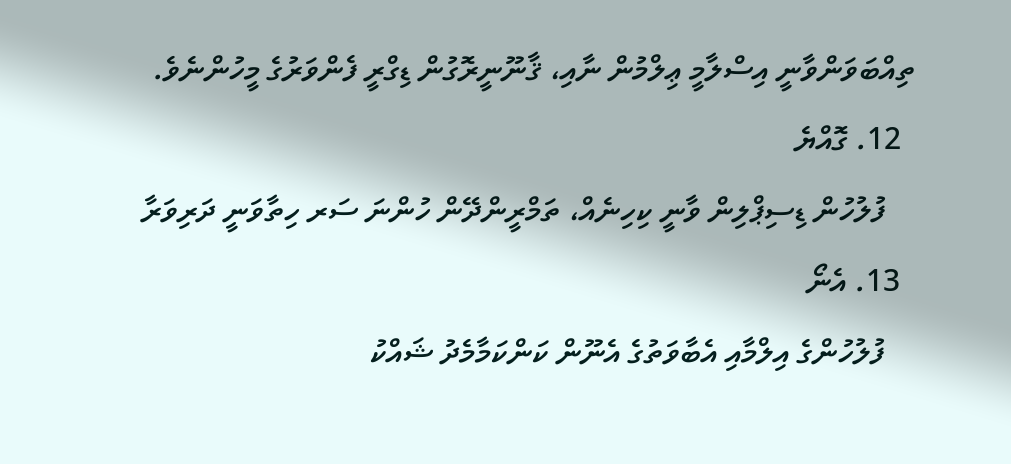ތިއްބަވަންވާނީ އިސްލާމީ ޢިލްމުން ނާއި، ޤާނޫނީރޮގުން ޑިގްރީ ފެންވަރުގެ މީހުންނެވެ.
  12. ގޮއްޔެ
    ފުލުހުން ޑިސިޕްލިން ވާނީ ކިހިނެއް، ތަމްރީންދޭން ހުންނަ ސަރ ހިތާވަނީ ދަރިވަރާ
  13. އެނޯ
    ފުލުހުންގެ އިލްމާއި އެބާވަތުގެ އެނޫން ކަންކަމާމެދު ޝައްކު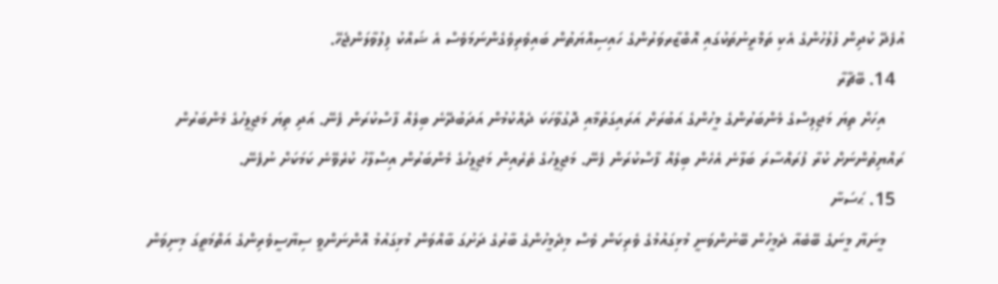އުފެދޭ ކުދިން ފުލުހުންގެ އެކި ތަމްރީނުތަކުގައި އޮބްޒާރވަރުންގެ ހައިސިއްޔަތުން ބައިވެރިވެގެންނަމަވެސް އެ ޝައްކު ފިލުވާލަންޖެހޭ.
  14. ބޭޗާރާ
    އިހަށް ތިޔަ މަޖިލިސްގެ މެންބަރުންގެ މީހުންގެ އަބުރަށް އަރައިގަތުމާއި ދޮގުވާހަކަ ދެއްކުމުން އަދަބުދޭނެ ބިލެއް ފާސްކުރަން ފެނޭ. އަދި ތިޔަ މަޖިލީހުގެ މެންބަރުން ރައްޔިތުންނަށް ކުރާ ފުރައްސާރަ ބަލާނެ އެހެން ބިލެއް ފާސްކުރަން ފެނޭ. މަޖިލީހުގެ ތެރެއިން މަޖިލީހުގެ މެންބަރުން އިސްލާހު ކުރެވޭނެ ކަމަކަށް ނުފެނޭ.
  15. ޙަސަނާ
    މީނަޔާ މީނަގެ ބޭބެއާ ދެމީހުން ބޭނުންވަނީ މުޅިގައުމުގެ ވެރިކަން ވެސް މިދެމީހުންގެ ބާރުގެ ދަށުގަ ބާއްވަން މުޅިގައުމު އޮންނަންވީ ސިޔާސީވެރިންގެ އަތްމަތީގަ މިނިވަން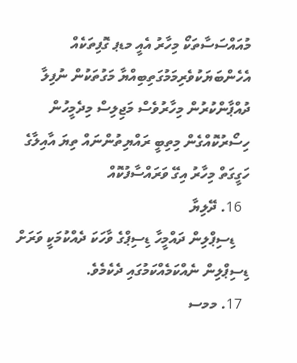މުއައްސަސާތަކޯ މިހާރު އެއީ މޑޕ ގޮފިތަކެއް އެހެންބަޔަކުވެރިމަމުގަތިބިއްޔާ މަގުތަކުން ނުފިލާ ދުއްޕާންކުރުން މިހާރުވެސް މަޖިލިސް މިދެމީހުން ހިސޯރުކޮއްގެން މިތިބީ ރައްޔިތުންނައް ތިޔަ އާއިލާގެ ހަގީގަތް މިހާރު އިގޭ ވަރައްސާފުކޮއް
  16. ދޭލިޔާ
    ޑިސިޕްލިން ދައްމީހާ ޑިސިޕްގެ ވާހަކަ ދެއްކުމަކީ ވަރަށް ޑިސިޕްލިން ނެއްކަމެއްކަމުގައި ދެކެމެވެ.
  17. މމސ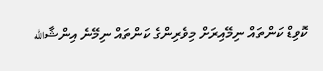ކޮވިޑް ކަންތައް ނިމޭއިރަށް މިވެރިންގެ ކަންތައް ނިމޭނެ އިންޝާالله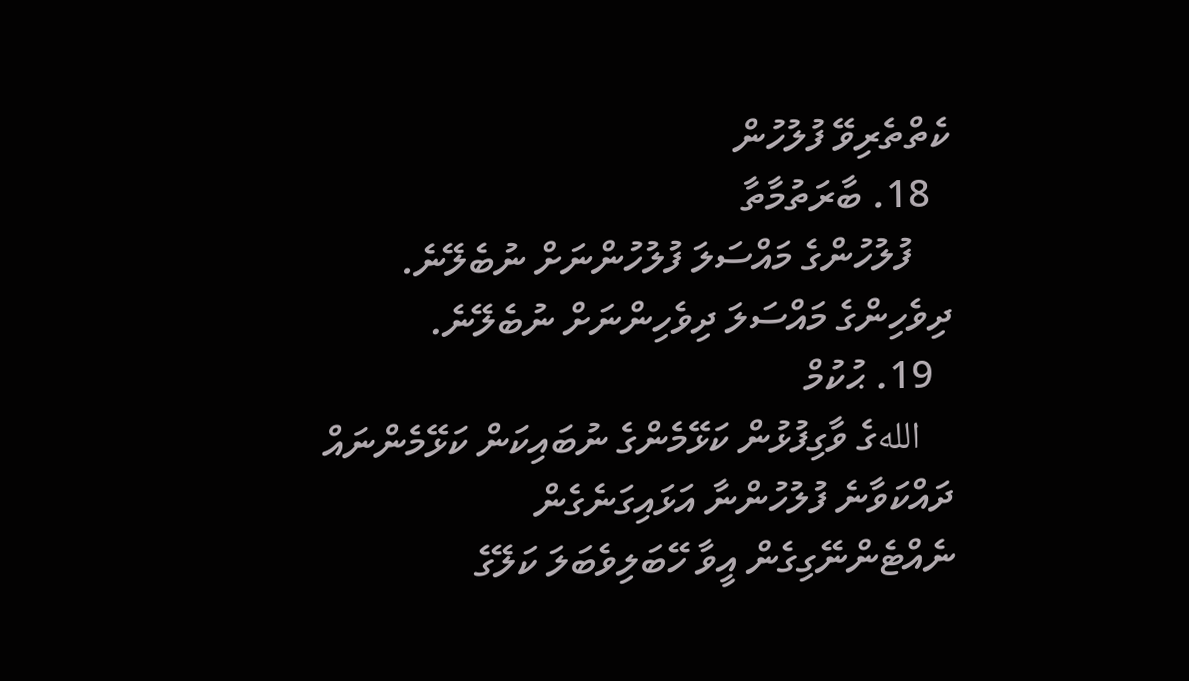ކެތްތެރިވޭ ފުލުހުން
  18. ބާރަތުމާތާ
    ފުލުހުންގެ މައްސަލަ ފުލުހުންނަށް ނުބެލޭނެ. ދިވެހިންގެ މައްސަލަ ދިވެހިންނަށް ނުބެލޭނެ.
  19. ޙުކުމް
    اللهގެ ވާގިފުޅުން ކަޅޭމެންގެ ނުބައިކަން ކަޅޭމެންނައް ދައްކަވާނެ ފުލުހުންނާ އަޅައިގަނެގެން ނެއްޓެންނޭގިގެން އީވާ ހޭބަލިވެބަލަ ކަލޭގެ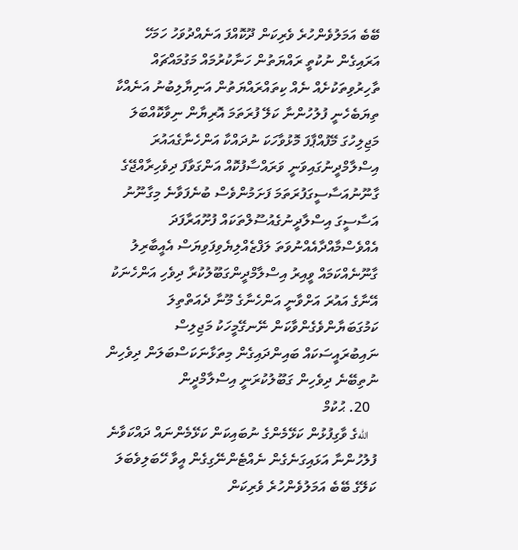ބޭބެ އަމަލުވެންހުރެ ވެރިކަން ދޫކޮއްފަ އަނެއްދުވަހު ހަމަހޭ އަރައިގެން ނުކުތީ ރައްޔަތުން ހަނާކުރުމައް މަގުމައްޗައް ތާހިރުވިތަކުށެއް ނެއް ކިތައްރައްޔަތުން އަނިޔާލިބުނު އަނެއްކާ ތިޔަބެހެނީ ފުލުހުންނާ ކަލޭ ފުރަތަމަ އޮރިޔާން ނިވާކޮއްބަލަ މަޖިލިހުގަ މޭފުއްޕާފަ މޮޅުވާހަކަ ނުދައްކާ އަންހެނާގެއައުރަ އިސްލާމްދީނުގައިވަނީ ވަރައްސާފުކޮއް އަންގަވާފަ ދިވެހިރާއްޖޭގެ ގާނޫނުއަސާސީގަފުރަތަމަ ފަށަމުންވެސް ބުނެފަވާނެ މިގާނޫނު އަސާސީގަ އިސްލާދީނުގެއުސޫލްތަކައް ފުށޫއަރާފަދަ އެއްވެސްމާއްދާއެއްނުވަތަ ލަފްޒެއްލިޔެވިފަވިޔަސް އެއީބާރިލު ގާނޫނެއްކަމައް ވީއިރު އިސްލާމްދީންގަބޫލުކުރާ ދިވެހި އަންހެނަކު އޭނާގެ އައުރަ އަށްވާނީ އަންހެނާގެ މޫނާ ދެއަތްތިލަ ކަމުގަބަޔާންވެގެންވާކަން ނޭނގޭމީހަކު މަޖިލިސް ނައިބުރައީސަކައް ބައިންދައިގެން މިތަޅާނަކަސްބަލަން ދިވެހިން ނުތިބޭނެ ދިވެހިން ގަބޫލުކުރަނީ އިސްލާމްދީން
  20. ޙުކުމް
    اللهގެ ވާގިފުޅުން ކަޅޭމެންގެ ނުބައިކަން ކަޅޭމެންނައް ދައްކަވާނެ ފުލުހުންނާ އަޅައިގަނެގެން ނެއްޓެންނޭގިގެން އީވާ ހޭބަލިވެބަލަ ކަލޭގެ ބޭބެ އަމަލުވެންހުރެ ވެރިކަން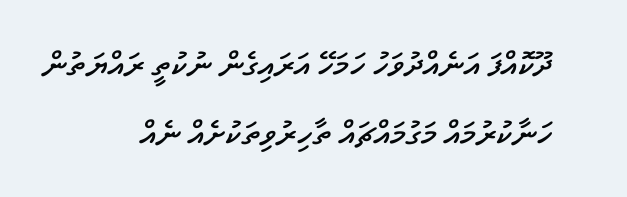ދޫކޮއްފަ އަނެއްދުވަހު ހަމަހޭ އަރައިގެން ނުކުތީ ރައްޔަތުން ހަނާކުރުމައް މަގުމައްޗައް ތާހިރުވިތަކުށެއް ނެއް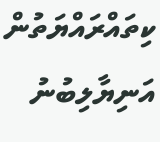ކިތައްރައްޔަތުން އަނިޔާލިބުނު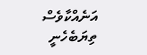އަނެއްކާވެސް ތިޔަބެހެނީ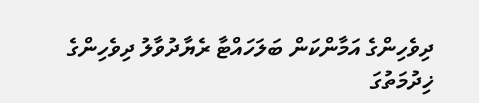ދިވެހިންގެ އަމާންކަން ބަލަހައްޓާ ރެޔާދުވާލު ދިވެހިންގެ ޚިދުމަތުގަ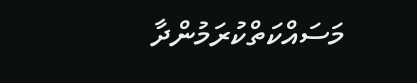މަސައްކަތްކުރަމުންދާ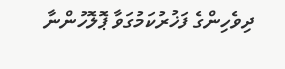ދިވެހިންގެ ފަޚުރުކަމުގަވާ ޕޮލޮހުންނާ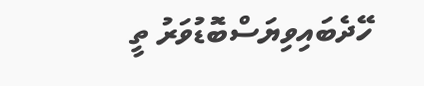ހޭދެބައިވިޔަސްބޮޑުވަރު ތީ